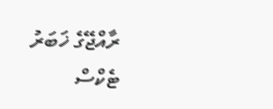ރާއްޖޭގެ ޚަބަރު
ޓެކްސް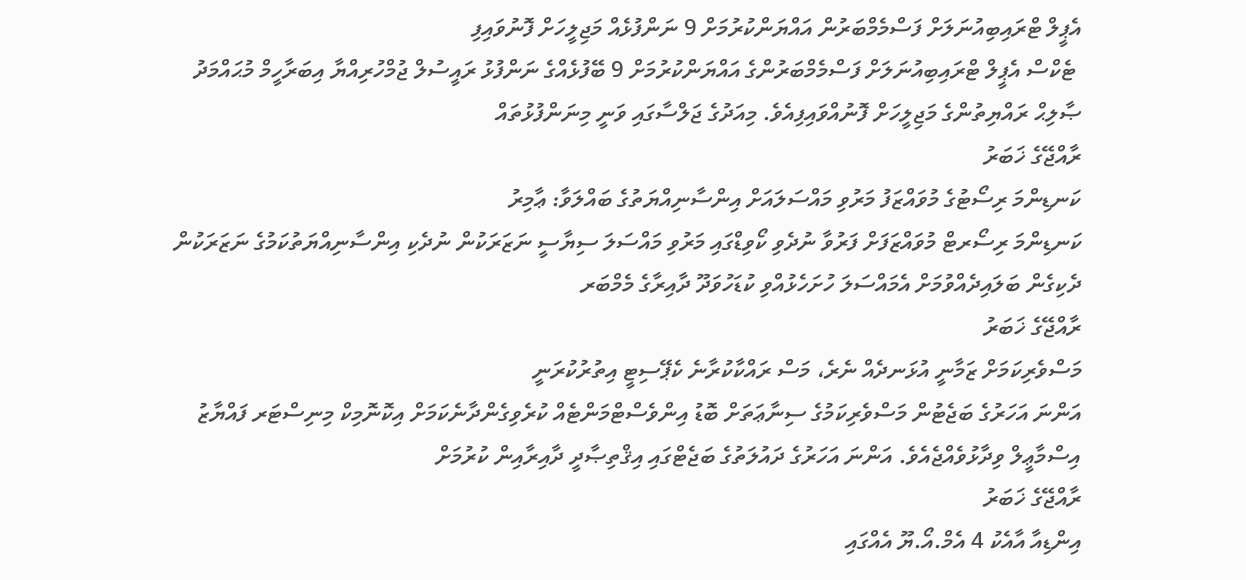އެޕީލް ޓްރައިބިއުނަލަށް ފަސްމެމްބަރުން އައްޔަންކުރުމަށް 9 ނަންފުޅެއް މަޖިލީހަށް ފޮނުވައިފި
 ޓެކްސް އެޕީލް ޓްރައިބިއުނަލަށް ފަސްމެމްބަރުންގެ އައްޔަންކުރުމަށް 9 ބޭފުޅެއްގެ ނަންފުޅު ރައީސުލް ޖުމްހުރިއްޔާ އިބަރާހީމް މުޙައްމަދު ޞާލިޙް ރައްޔިތުންގެ މަޖިލީހަށް ފޮނުއްވައިފިއެވެ. މިއަދުގެ ޖަލްސާގައި ވަނީ މިނަންފުޅުތައް
ރާއްޖޭގެ ޚަބަރު
ކަނޑިންމަ ރިސޯޓުގެ މުވައްޒަފު މަރުވި މައްސަލައަށް އިންސާނިއްޔަތުގެ ބައްލަވާ: ޢާމިރު
ކަނޑިންމަ ރިސޯރޓް މުވައްޒަފަށް ފަރުވާ ނުދެވި ކޯވިޑްގައި މަރުވި މައްސަލަ ސިޔާސީ ނަޒަރަކުން ނުދެކި އިންސާނިއްޔަތުކަމުގެ ނަޒަރަކުން ދެކިގެން ބަލައިދެއްވުމަށް އެމައްސަލަ ހުށަހެޅުއްވި ކުޑަހުވަދޫ ދާއިރާގެ މެމްބަރ
ރާއްޖޭގެ ޚަބަރު
މަސްވެރިކަމަށް ޒަމާނީ އުޅަނދެއް ނެރެ، މަސް ރައްކާކުރާނެ ކެޕޭސިޓީ އިތުރުކުރަނީ
އަންނަ އަހަރުގެ ބަޖެޓުން މަސްވެރިކަމުގެ ސިނާޢަތަށް ބޮޑު އިންވެސްޓްމަންޓެއް ކުރެވިގެންދާނެކަމަށް އިކޮނޮމިކް މިނިސްޓަރ ފައްޔާޒު އިސްމާޢީލް ވިދާޅުވެއްޖެއެވެ. އަންނަ އަހަރުގެ ދައުލަތުގެ ބަޖެޓްގައި އިޤްތިޞާދީ ދާއިރާއިން ކުރުމަށް
ރާއްޖޭގެ ޚަބަރު
އިންޑިއާ އާއެކު 4 އެމް.އޯ.ޔޫ އެއްގައި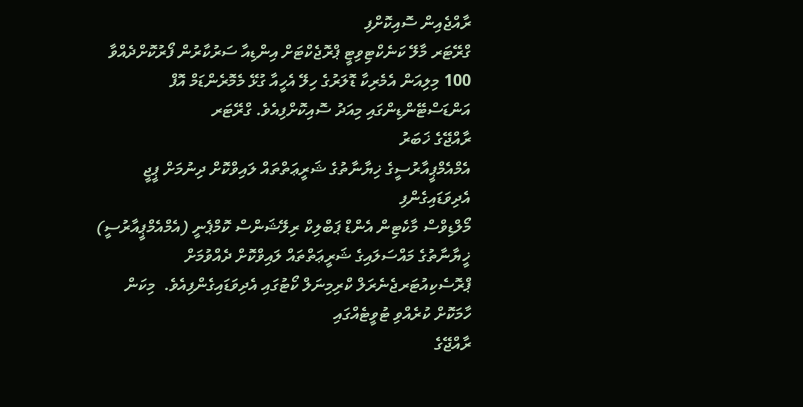ރާއްޖެއިން ސޮއިކޮށްފި
ގްރޭޓަރ މާލޭ ކަނެކްޓިވިޓީ ޕްރޮޖެކްޓަށް އިންޑިއާ ސަރުކާރުން ފޯރުކޮށްދެއްވާ 100 މިލިއަން އެމެރިކާ ޑޮލަރުގެ ހިލޭ އެހީއާ ގުޅޭ މެމޮރެންޑަމް އޮފް އަންޑަސްޓޭންޑިންގައި މިއަދު ސޮއިކޮށްފިއެވެ. ގްރޭޓަރ
ރާއްޖޭގެ ޚަބަރު
އެމްއެމްޕީއާރުސީގެ ޚިޔާނާތުގެ ޝަރީޢަތްތައް ލައިވްކޮށް ދިނުމަށް ޕީޖީ އެދިވަޑައިގެންފި
މޯލްޑިވްސް މާކެޓިން އެންޑް ޕަބްލިކް ރިލޭޝަންސް ކޮމްޕެނީ (އެމްއެމްޕީއާރުސީ) ޚީޔާނާތުގެ މައްސަލައިގެ ޝަރީޢަތްތައް ލައިވްކޮށް ދެއްވުމަށް ޕްރޮސެކިއުޓަރޖެނެރަލް ކްރިމިނަލް ކޯޓުގައި އެދިވަޑައިގެންފިއެވެ.  މިކަން ހާމަކޮށް ކުރެއްވި ޓުވީޓެއްގައި
ރާއްޖޭގެ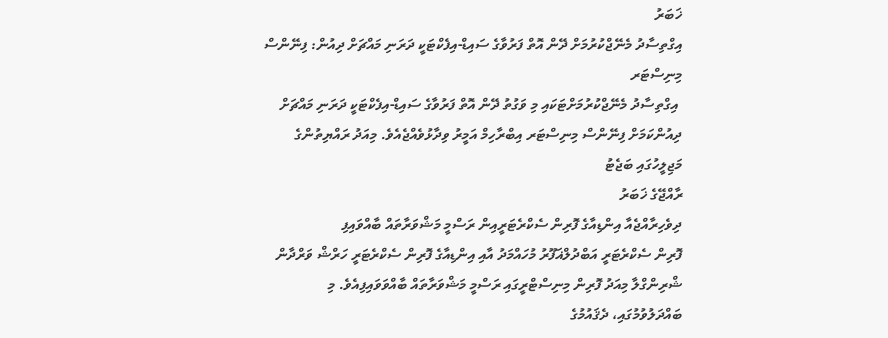ޚަބަރު
އިގްތިސާދު މެނޭޖްކުރުމަށް ދޭން އޮތް ފަރުވާގެ ސައިޑް-އިފެކްޓަކީ ދަރަނި މައްޗަށް ދިއުން: ފިނޭންސް މިނިސްޓަރ
 އިގްތިސާދު މެނޭޖްކުރުމަށްޓަކައި މި ވަގުތު ދޭން އޮތް ފަރުވާގެ ސައިޑް-އިފެކްޓަކީ ދަރަނި މައްޗަށް ދިއުންކަމަށް ފިނޭންސް މިނިސްޓަރ އިބްރާހިމް އަމީރު ވިދާޅުވެއްޖެއެވެ. މިއަދު ރައްޔިތުންގެ މަޖިލީހުގައި ބަޖެޓު
ރާއްޖޭގެ ޚަބަރު
ދިވެހިރާއްޖެއާ އިންޑިއާގެ ފޮރިން ސެކްރެޓަރީއިން ރަސްމީ މަޝްވަރާތައް ބާއްވައިފި
ފޮރިން ސެކްރެޓަރީ އަބްދުލްޣަފޫރު މުހައްމަދު އާއި އިންޑިއާގެ ފޮރިން ސެކްރެޓަރީ ހަރްޝް ވަރްދާން ޝްރިންގްލާ މިއަދު ފޮރިން މިނިސްޓްރީގައި ރަސްމީ މަޝްވަރާތައް ބާއްވަވައިފިއެވެ. މި ބައްދަލުވުމުގައި، ދެޤައުމުގެ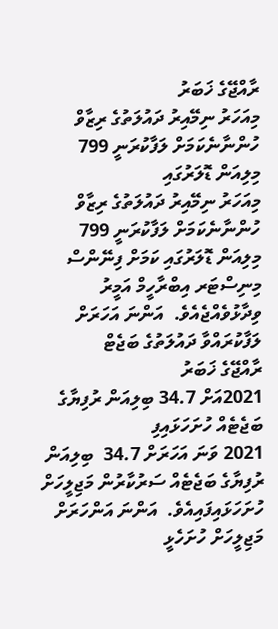ރާއްޖޭގެ ޚަބަރު
މިއަހަރު ނިމޭއިރު ދައުލަތުގެ ރިޒާވް ހުންނާނެކަމަށް ލަފާކުރަނީ 799 މިލިއަން ޑޮލަރުގައި
މިއަހަރު ނިމޭއިރު ދައުލަތުގެ ރިޒާވް ހުންނާނެކަމަށް ލަފާކުރަނީ 799 މިލިއަން ޑޮލަރުގައި ކަމަށް ފިނޭންސް މިނިސްޓަރ އިބްރާހީމް އަމީރު ވިދާޅުވެއްޖެއެވެ.  އަންނަ އަހަރަށް ލަފާކުރައްވާ ދައުލަތުގެ ބަޖެޓް
ރާއްޖޭގެ ޚަބަރު
2021އަށް 34.7 ބިލިއަން ރުފިޔާގެ ބަޖެޓެއް ހުށަހަޅައިފި
2021 ވަނަ އަހަރަށް 34.7  ބިލިއަން ރުފިޔާގެ ބަޖެޓެއް ސަރުކާރުން މަޖިލީހަށް ހުށަހަޅައިފައިއެވެ.  އަންނަ އަންހަރަށް މަޖިލީހަށް ހުށަހެޅީ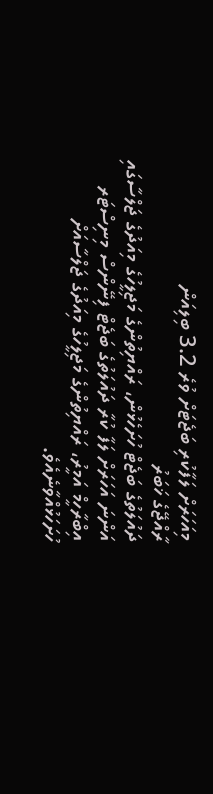މިއަހަރަށް ލަފާކުރި ބަޖެޓަށް ވުރެ 3.2 ބިލިއަން
ރާއްޖޭގެ ޚަބަރު
ދައުލަތުގެ ބަޖެޓް ހުށަހެޅުން، ރައްޔިތުންގެ މަޖިލީހުގެ މިއަދުގެ ޖަލްސާގައި
އަންނަ އަހަރަށް ލަފާ ކުރާ ދައުލަތުގެ ބަޖެޓް ފިނޭންސް މިނިސްޓަރ އިބްރާހީމް އަމީރު، ރައްޔިތުންގެ މަޖިލީހުގެ މިއަދުގެ ޖަލްސާއަށް ހުށަހަޅުއްވާނެއެވެ.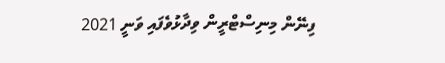ފިނޭން މިނިސްޓްރީން ވިދާޅުވެފައި ވަނީ 2021